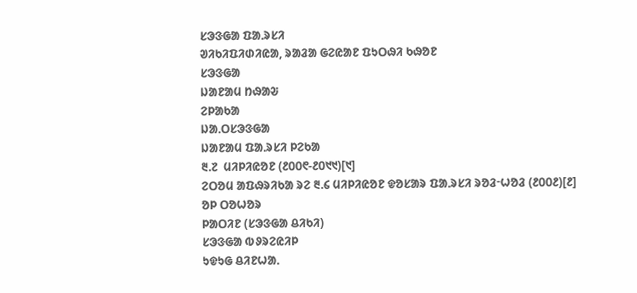ᱥᱳᱝᱜᱟ ᱯᱟᱹᱨᱥᱤ
ᱣᱤᱠᱤᱯᱤᱰᱤᱭᱟ, ᱨᱟᱲᱟ ᱜᱮᱭᱟᱱ ᱯᱩᱛᱷᱤ ᱠᱷᱚᱱ
ᱥᱳᱝᱜᱟ
ᱡᱟᱱᱟᱢ ᱴᱷᱟᱶ
ᱮᱞᱟᱠᱟ
ᱡᱟᱹᱛᱥᱳᱝᱜᱟ
ᱡᱟᱱᱟᱢ ᱯᱟᱹᱨᱥᱤ ᱞᱮᱠᱟ
᱓.᱗  ᱢᱤᱞᱤᱭᱚᱱ (᱒᱐᱐᱖-᱒᱐᱑᱑)[᱑]
ᱮᱛᱚᱢ ᱟᱯᱷᱨᱤᱠᱟ ᱨᱮ ᱓.᱔ ᱢᱤᱞᱤᱭᱚᱱ ᱫᱚᱥᱟᱨ ᱯᱟᱹᱨᱥᱤ ᱨᱚᱲᱼᱦᱚᱲ (᱒᱐᱐᱒)[᱒]
ᱚᱞ ᱛᱚᱦᱚᱨ
ᱞᱟᱛᱤᱱ (ᱥᱳᱝᱜᱟ ᱪᱤᱠᱤ)
ᱥᱳᱝᱜᱟ ᱵᱽᱨᱮᱭᱤᱞ
ᱩᱫᱩᱜ ᱪᱤᱱᱦᱟᱹ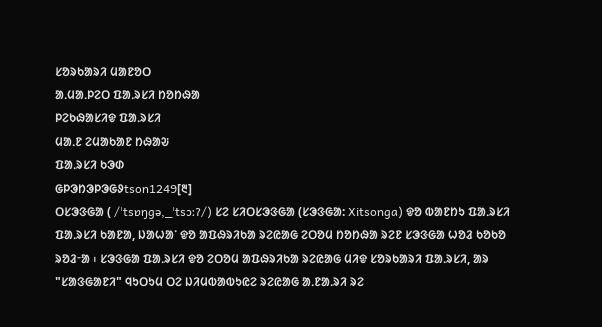ᱥᱚᱨᱠᱟᱨᱤ ᱢᱟᱱᱚᱛ
ᱟᱹᱢᱟᱹᱞᱮᱛ ᱯᱟᱹᱨᱥᱤ ᱴᱚᱴᱷᱟ
ᱞᱮᱠᱷᱟᱥᱤᱫ ᱯᱟᱹᱨᱥᱤ
ᱢᱟᱹᱱ ᱮᱢᱟᱠᱟᱱ ᱴᱷᱟᱶ
ᱯᱟᱹᱨᱥᱤ ᱠᱳᱰ
ᱜᱞᱳᱴᱳᱞᱳᱜᱽtson1249[᱓]
ᱛᱥᱳᱝᱜᱟ ( /ˈtsɒŋɡə,_ˈtsɔːʔ/) ᱥᱮ ᱥᱤᱛᱥᱳᱝᱜᱟ (ᱥᱳᱝᱜᱟ: Xitsonga) ᱫᱚ ᱵᱟᱱᱴᱩ ᱯᱟᱹᱨᱥᱤ ᱯᱟᱹᱨᱥᱤ ᱠᱟᱱᱟ, ᱡᱟᱦᱟᱸ ᱫᱚ ᱟᱯᱷᱨᱤᱠᱟ ᱨᱮᱭᱟᱜ ᱮᱛᱚᱢ ᱴᱚᱴᱷᱟ ᱨᱮᱱ ᱥᱳᱝᱜᱟ ᱦᱚᱲ ᱠᱚᱠᱚ ᱨᱚᱲᱼᱟ ᱾ ᱥᱳᱝᱜᱟ ᱯᱟᱹᱨᱥᱤ ᱫᱚ ᱮᱛᱚᱢ ᱟᱯᱷᱨᱤᱠᱟ ᱨᱮᱭᱟᱜ ᱢᱤᱫ ᱥᱚᱨᱠᱟᱨᱤ ᱯᱟᱹᱨᱥᱤ, ᱟᱨ "ᱥᱟᱝᱜᱟᱱᱤ" ᱧᱩᱛᱩᱢ ᱛᱮ ᱡᱤᱢᱵᱟᱵᱩᱭᱮ ᱨᱮᱭᱟᱜ ᱟᱹᱱᱟᱹᱨᱤ ᱨᱮ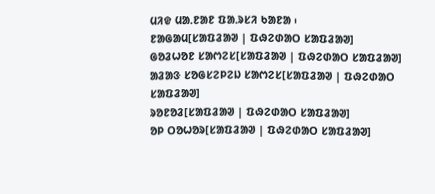ᱢᱤᱫ ᱢᱟᱹᱱᱟᱱ ᱯᱟᱹᱨᱥᱤ ᱠᱟᱱᱟ ᱾
ᱱᱟᱜᱟᱢ[ᱥᱟᱯᱲᱟᱣ | ᱯᱷᱮᱰᱟᱛ ᱥᱟᱯᱲᱟᱣ]
ᱜᱚᱲᱦᱚᱱ ᱥᱟᱬᱮᱥ[ᱥᱟᱯᱲᱟᱣ | ᱯᱷᱮᱰᱟᱛ ᱥᱟᱯᱲᱟᱣ]
ᱟᱲᱟᱝ ᱥᱚᱜᱥᱮᱞᱮᱡ ᱥᱟᱬᱮᱥ[ᱥᱟᱯᱲᱟᱣ | ᱯᱷᱮᱰᱟᱛ ᱥᱟᱯᱲᱟᱣ]
ᱨᱚᱱᱚᱲ[ᱥᱟᱯᱲᱟᱣ | ᱯᱷᱮᱰᱟᱛ ᱥᱟᱯᱲᱟᱣ]
ᱚᱞ ᱛᱚᱦᱚᱨ[ᱥᱟᱯᱲᱟᱣ | ᱯᱷᱮᱰᱟᱛ ᱥᱟᱯᱲᱟᱣ]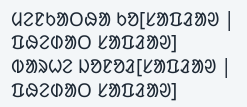ᱢᱮᱱᱠᱟᱛᱷᱟ ᱠᱚ[ᱥᱟᱯᱲᱟᱣ | ᱯᱷᱮᱰᱟᱛ ᱥᱟᱯᱲᱟᱣ]
ᱵᱟᱨᱦᱮ ᱡᱚᱱᱚᱲ[ᱥᱟᱯᱲᱟᱣ | ᱯᱷᱮᱰᱟᱛ ᱥᱟᱯᱲᱟᱣ]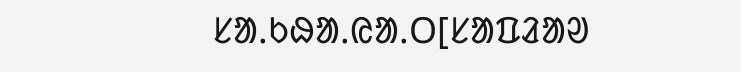ᱥᱟᱹᱠᱷᱟᱹᱭᱟᱹᱛ[ᱥᱟᱯᱲᱟᱣ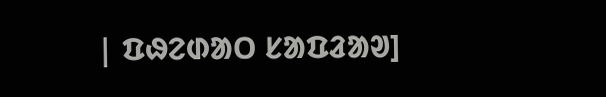| ᱯᱷᱮᱰᱟᱛ ᱥᱟᱯᱲᱟᱣ]